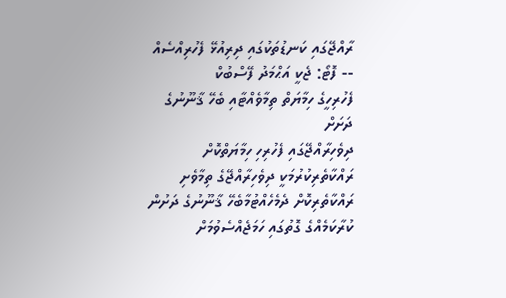ރާއްޖޭގައި ކަނޑުތަކުގައި ދިރިއުޅޭ ފެހުރިއްސެއް -- ފޮޓޯ: ޖެކީ އަޙްމަދު ފޭސްބުކް
ފެހުރިހީގެ ހިމާޔަތް ތިމާވެއްޓާއި ބެހޭ ޤާނޫނުގެ ދަށަށް
ދިވެހިރާއްޖޭގައި ފެހުރިހި ހިމާޔަތްކޮށް ރައްކާތެރިކުރުމަކީ ދިވެހިރާއްޖޭގެ ތިމާވެށި ރައްކާތެރިކޮށް ދެމެހެއްޓުމާބެހޭ ޤާނޫނުގެ ދަށުން ކުރާކަމެއްގެ ގޮތުގައި ހަމަޖެއްސެވުމަށް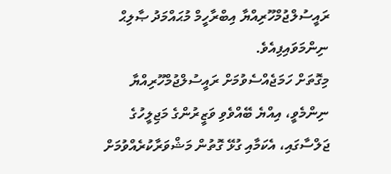ރައީސުލްޖުމްހޫރިއްޔާ އިބްރާހީމް މުޙައްމަދު ޞާލިޙް ނިންމަވައިފިއެވެ.
މިގޮތަށް ހަމަޖެއްސެވުމަށް ރައީސުލްޖުމްހޫރިއްޔާ ނިންމެވީ، އިއްޔެ ބޭއްވެވި ވަޒީރުންގެ މަޖިލީހުގެ ޖަލްސާގައި، އެކަމާއި ގުޅޭ ގޮތުން މަޝްވަރާކުރެއްވުމަށް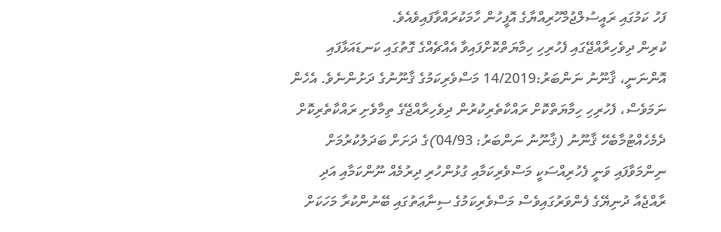ފަހު ކަމުގައި ރައީސުލްޖުމްހޫރިއްޔާގެ އޮފީހުން ހާމަކުރައްވާފައިވެއެވެ.
ކުރިން ދިވެހިރާއްޖޭގައި ފެހުރިހި ހިމާޔަތްކޮށްފައިވާ އެއްޗެއްގެ ގޮތުގައި ކަނޑައަޅާފައި އޮންނަނީ، ޤާނޫނު ނަންބަރު:14/2019 މަސްވެރިކަމުގެ ޤާނޫނުގެ ދަށުންނެވެ. އެހެން ނަމަވެސް، ފެހުރިހި ހިމާޔަތްކޮށް ރައްކާތެރިކުރުން ދިވެހިރާއްޖޭގެ ތިމާވެށި ރައްކާތެރިކޮށް ދެމެހެއްޓުމާބެހޭ ޤާނޫނު (ޤާނޫނު ނަންބަރު: 04/93)ގެ ދަށަށް ބަދަލުކުރުމަށް ނިންމަވާފައި ވަނީ ފެހުރިއްސަކީ މަސްވެރިކަމާއި ގުޅުންހުރި ދިރުމެއް ނޫންކަމާއި އަދި ރާއްޖެއާ ދުނިޔޭގެ ފެންވަރުގައިވެސް މަސްވެރިކަމުގެ ސިނާޢަތުގައި ބޭނުންކުރާ މަހަކަށް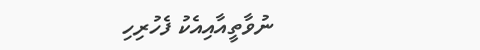ނުވާތީއާއިއެކު ފެހުރިހި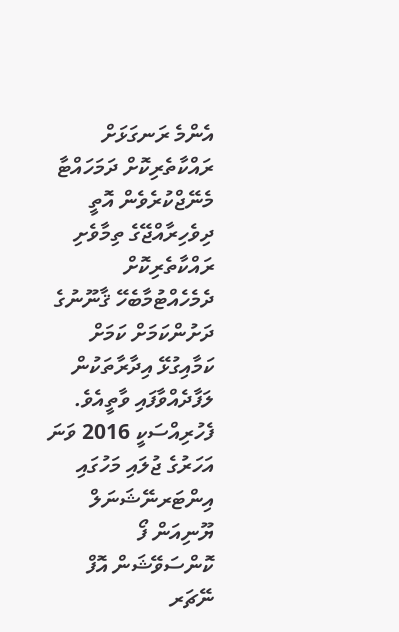އެންމެ ރަނގަޅަށް ރައްކާތެރިކޮށް ދަމަހައްޓާ މެނޭޖްކުރެވެން އޮތީ ދިވެހިރާއްޖޭގެ ތިމާވެށި ރައްކާތެރިކޮށް ދެމެހެއްޓުމާބެހޭ ޤާނޫނުގެ ދަށުންކަމަށް ކަމަށް ކަމާއިގުޅޭ އިދާރާތަކުން ލަފާދެއްވާފައި ވާތީއެވެ.
ފެހުރިއްސަކީ 2016 ވަނަ އަހަރުގެ ޖުލައި މަހުގައި އިންޓަރނޭޝަނަލް ޔޫނިއަން ފޯ ކޮންސަވޭޝަން އޮފް ނޭޗަރ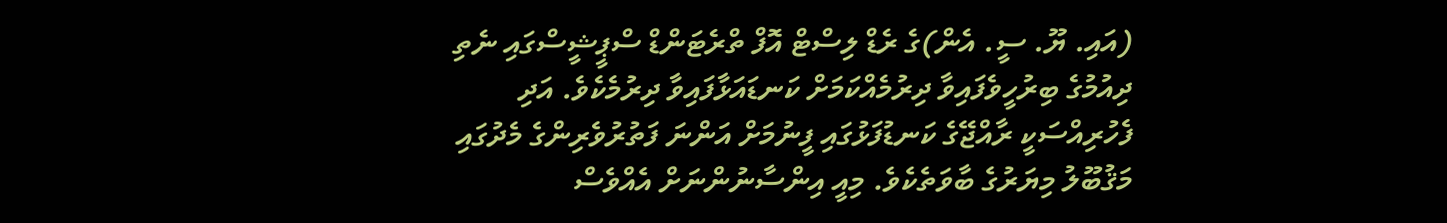(އައި. ޔޫ. ސީ. އެން)ގެ ރެޑް ލިސްޓް އޮފް ތްރެޓަންޑް ސްޕީޝީސްގައި ނެތި ދިއުމުގެ ބިރުހީވެފައިވާ ދިރުމެއްކަމަށް ކަނޑައަޅާފައިވާ ދިރުމެކެވެ. އަދި ފެހުރިއްސަކީ ރާއްޖޭގެ ކަނޑުފަޅުގައި ފީނުމަށް އަންނަ ފަތުރުވެރިންގެ މެދުގައި މަޤުބޫލު މިޔަރުގެ ބާވަތެކެވެ. މިއީ އިންސާނުންނަށް އެއްވެސް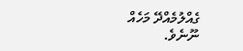ގެއްލުމެއްދޭ މަހެއް ނޫނެވެ.